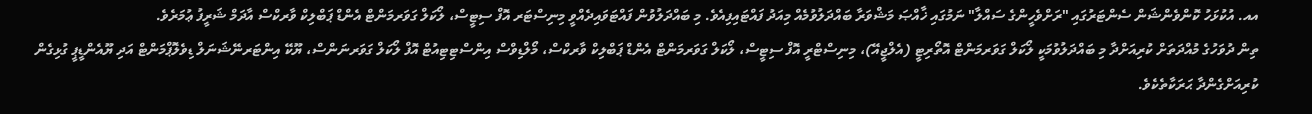އއ. އުކުޅަހު ކޮންވެންޝަން ސެންޓަރުގައި "ރަށްވެހީންގެ ސައްލާ" ނަމުގައި ޚާއްޞަ މަޝްވަރާ ބައްދަލުވުމެއް މިއަދު ފައްޓައިފިއެވެ. މި ބައްދަލުވުން ފައްޓަވައިދެއްވީ މިނިސްޓަރ އޮފް ސިޓީސް، ލޯކަލް ގަވަރމަންޓް އެންޑް ޕަބްލިކް ވާރކްސް އާދަމް ޝަރީފު ޢުމަރެވެ.
ތިން ދުވަހުގެ މުއްދަތަށް ކުރިއަށްދާ މި ބައްދަލުވުމަކީ ލޯކަލް ގަވަރމަންޓް އޮތޯރިޓީ (އެލްޖީއޭ)، މިނިސްޓްރީ އޮފް ސިޓީސް، ލޯކަލް ގަވަރމަންޓް އެންޑް ޕަބްލިކް ވާރކްސް، މޯލްޑިވްސް އިންސްޓިޓިއުޓް އޮފް ލޯކަލް ގަވަރނަންސް، ޔޫކޭ އިންޓަރނޭޝަނަލް ޑިވެލޮޕްމަންޓް އަދި ޔޫއެންޑީޕީ ގުޅިގެން ކުރިއަށްގެންދާ ޙަރަކާތެކެވެ.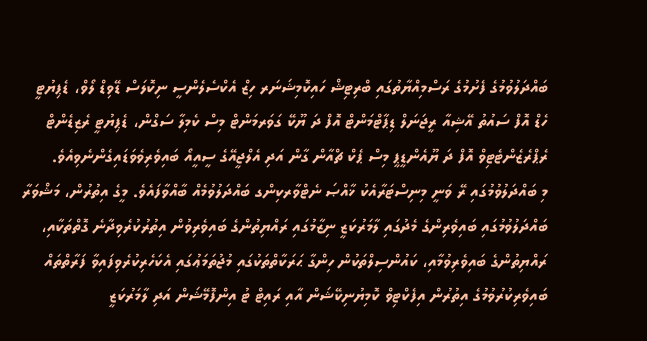ބައްދަލުވުމުގެ ފެށުމުގެ ރަސްމިއްޔާތުގައި ބްރިޓިޝް ހައިކޮމިޝަނަރ ހިޒް އެކްސެލެންސީ ނިކޮލަސް ޑޭވިޑް ލޯވް، ޑެޕިޔުޓީ ހެޑް އޮފް ސައުތު އޭޝިއާ ރީޖަނަލް ޑިޕާޓްމަންޓް އޮފް ދަ ޔޫކޭ ގަވަރމަންޓް މިސް ކެމިލާ ސަގްން، ޑެޕިޔުޓީ ރެޒިޑެންޓް ރެޕްރެޒެންޓެޓިވް އޮފް ދަ ޔޫއެންޑީޕީ މިސް ޕެކް ޗްއާން ގާން އަދި އެލްޖީއޭގެ ސީއީއޯ ބައިވެރިވެވަޑައިގެންނެވިއެވެ.
މި ބައްދަލުވުމުގައި ރޭ ވަނީ މިނިސްޓަރާއެކު ޚާއްޞަ ނެޓްވާރކިންގ ބައްދަލުވުމެއް ބާއްވާފައެވެ. މީގެ އިތުރުން، މަޝްވަރާ ބައްދަލުވުމުގައި ބައިވެރިންގެ މެދުގައި ލާމަރުކަޒީ ނިޒާމުގައި ރައްޔިތުންގެ ބައިވެރިވުން އިތުރުކުރެވިދާނެ ގޮތްތަކާއި، ރައްޔިތުންގެ ބައިވެރިވުމާއި، ކައުންސިލްތަކުން ހިންގާ ޙަރަކާތްތަކުގައި މުޖުތަމަޢުގައި އެކަހެރިކުރެވިފައިވާ ފަރާތްތައް ބައިވެރިކުރުވުމުގެ އިތުރުން އިފެކްޓިވް ކޮމިޔުނިކޭޝަން އާއި ރައިޓް ޓު އިންފޮމޭޝަން އަދި ލާމަރުކަޒީ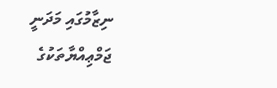ނިޒާމުގައި މަދަނީ ޖަމްޢިއްޔާތަކުގެ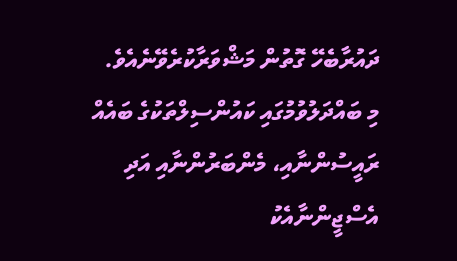ދައުރާބެހޭ ގޮތުން މަޝްވަރާކުރެވޭނެއެވެ.
މި ބައްދަލުވުމުގައި ކައުންސިލްތަކުގެ ބައެއް ރައީސުންނާއި، މެންބަރުންނާއި އަދި އެސްޖީންނާއެކު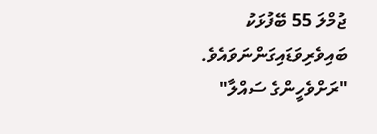ޖުމްލަ 55 ބޭފުޅަކު ބައިވެރިވަޑައިގަންނަވައެވެ. "ރަށްވެހީންގެ ސައްލާ"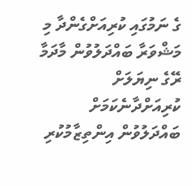ގެ ނަމުގައި ކުރިއަށްގެންދާ މި މަޝްވަރާ ބައްދަލުވުން މާދަމާ ރޭގެ ނިޔަލަށް ކުރިއަށްދާނެކަމަށް ބައްދަލުވުން އިންތިޒާމުކުރި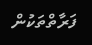ފަރާތްތަކުން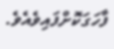ފާހަގަކޮށްފައިވެއެވެ.